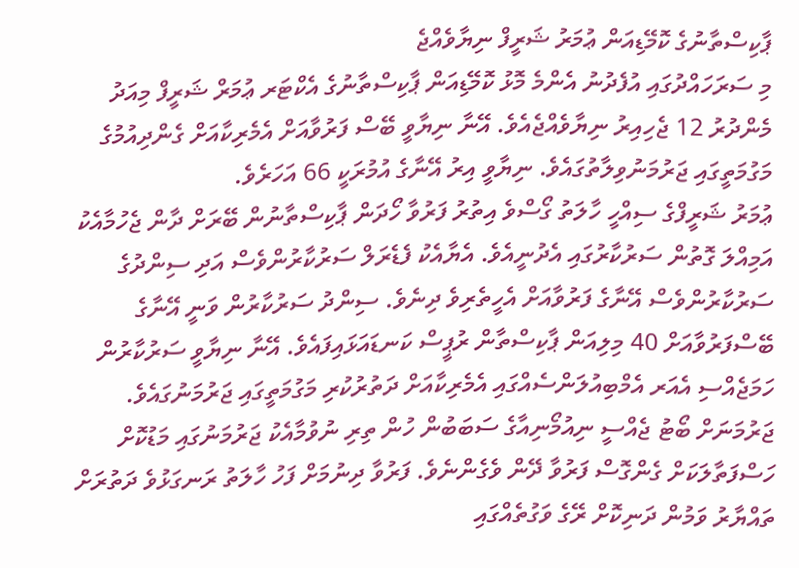ޕާކިސްތާނުގެ ކޮމޭޑިއަން ޢުމަރު ޝަރީފް ނިޔާވެއްޖެ
މި ސަރަހައްދުގައި އުފެދުނު އެންމެ މޮޅު ކޮމޭޑިއަން ޕާކިސްތާނުގެ އެކްޓަރ ޢުމަރް ޝަރީފް މިއަދު މެންދުރު 12 ޖެހިއިރު ނިޔާވެއްޖެއެވެ. އޭނާ ނިޔާވީ ބޭސް ފަރުވާއަށް އެމެރިކާއަށް ގެންދިއުމުގެ މަގުމަތީގައި ޖަރުމަނުވިލާތުގައެވެ. ނިޔާވީ އިރު އޭނާގެ އުމުރަކީ 66 އަހަރެވެ.
ޢުމަރު ޝަރީފްގެ ސިއްހީ ހާލަތު ގޯސްވެ އިތުރު ފަރުވާ ހޯދަން ޕާކިސްތާނުން ބޭރަށް ދާން ޖެހުމާއެކު އަމިއްލަ ގޮތުން ސަރުކާރުގައި އެދުނީއެވެ. އެޔާއެކު ފެޑެރަލް ސަރުކާރުންވެސް އަދި ސިންދުގެ ސަރުކާރުންވެސް އޭނާގެ ފަރުވާއަށް އެހީތެރިވެ ދިނެވެ. ސިންދު ސަރުކާރުން ވަނީ އޭނާގެ ބޭސްފަރުވާއަށް 40 މިލިއަން ޕާކިސްތާން ރުޕީސް ކަނޑައަޅައިފައެވެ. އޭނާ ނިޔާވީ ސަރުކާރުން ހަމަޖެއްސި އެއަރ އެމްބިއުލަންސެއްގައި އެމެރިކާއަށް ދަތުރުކުރި މަގުމަތީގައި ޖަރުމަނުގައެވެ. ޖަރުމަނަށް ބޯޓު ޖެއްސީ ނިއުމޯނިއާގެ ސަބަބުން ހުން ތިރި ނުވުމާއެކު ޖަރުމަނުގައި މަޑުކޮށް ހަސްފަތާލަކަށް ގެންގޮސް ފަރުވާ ދޭން ވެގެންނެވެ. ފަރުވާ ދިނުމަށް ފަހު ހާލަތު ރަނގަޅުވެ ދަތުރަށް ތައްޔާރު ވަމުން ދަނިކޮށް ރޭގެ ވަގުތެއްގައި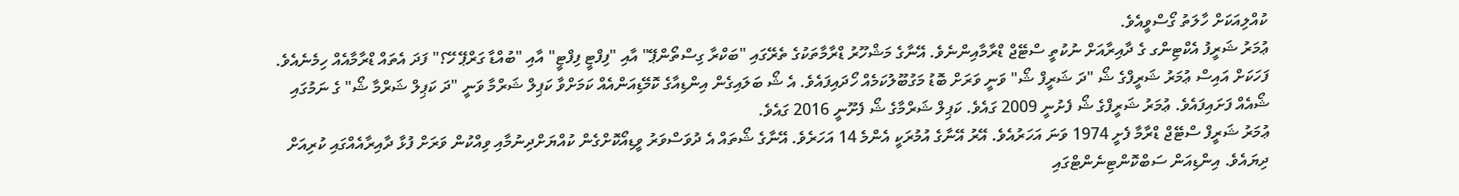ކުއްލިއަކަށް ހާލަތު ގޯސްވީއެވެ.
ޢުމަރު ޝަރީފު އެކްޓިންގ ގެ ދާއިރާއަށް ނުކުތީ ސްޓޭޖް ޑްރާމާއިންނެވެ. އޭނާގެ މަޝްހޫރު ޑްރާމާތަކުގެ ތެރޭގައި "ބަކްރާ ގިސްތޯންޕޭ" އާއި "ފިފްޓީ ފިފްޓީ" އާއި "ބުއްޑާ ގަރްޕޭ ހޭ؟" ފަދަ އެތައް ޑްރާމާއެއް ހިމެނެއެވެ. ފަހަކަށް އައިސް ޢުމަރު ޝަރީފްގެ ޝޯ "ދަ ޝަރީފް ޝޯ" ވަނީ ވަރަށް ބޮޑު މަގުބޫލުކަމެއް ހޯދައިފައެވެ. އެ ޝޯ ބަލައިގެން އިންޑިއާގެ ކޮމޭޑިއަންއެއް ކަމަށްވާ ކަޕިލް ޝަރްމާ ވަނީ "ދަ ކަޕިލް ޝަރްމާ ޝޯ" ގެ ނަމުގައި ޝޯއެއް ފަށައިފައެވެ. ޢުމަރު ޝަރީފްގެ ޝޯ ފެށުނީ 2009 ގައެވެ. ކަޕިލް ޝަރްމާގެ ޝޯ ފެށޫނީ 2016 ގައެވެ.
ޢުމަރު ޝަރީފް ސްޓޭޖް ޑްރާމާ ފެށީ 1974 ވަނަ އަހަރުއެވެ. އޭރު އޭނާގެ އުމުރަކީ އެންމެ 14 އަހަރެވެ. އޭނާގެ ޝޯތައް އެ ދުވަސްވަރު ވީޑިއޯކޮށްގެން ކުއްޔަށްދިނުމާއި ވިއްކުން ވަރަށް ފުޅާ ދާއިރާއެއްގައި ކުރިއަށް ދިޔައެވެ. އިންޑިއަން ސަބްކޮންޓިނެންޓްގައި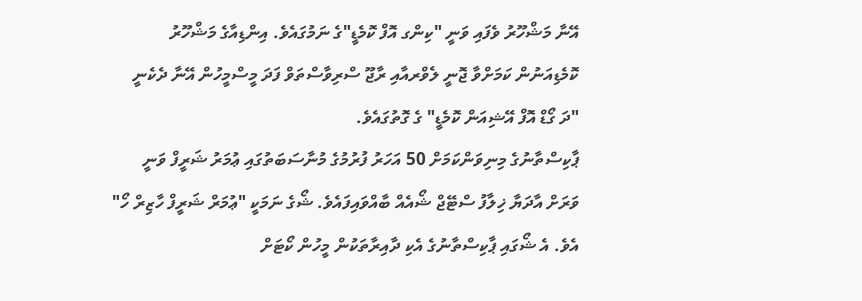އޭނާ މަޝްހޫރު ވެފައި ވަނީ "ކިންގ އޮފް ކޮމެޑީ"ގެ ނަމުގައެވެ. އިންޑިއާގެ މަޝްހޫރު ކޮމެޑިއަނުން ކަމަށްވާ ޖޮނީ ލެވްރއާއި ރާޖޫ ސްރިވާސްތަވް ފަދަ މީސްމީހުން އޭނާ ދެކެނީ "ދަ ގޯޑް އޮފް އޭޝިއަން ކޮމެޑީ" ގެ ގޮތުގައެވެ.
ޕާކިސްތާނުގެ މިނިވަންކަމަށް 50 އަހަރު ފުރުމުގެ މުނާސަބަތުގައި ޢުމަރު ޝަރީފް ވަނީ ވަރަށް އާދަޔާ ޚިލާފު ސްޓޭޖް ޝޯއެއް ބާއްވައިފައެވެ. ޝޯގެ ނަމަކީ "ޢުމަރް ޝަރީފް ހާޒިރް ހޯ" އެވެ. އެ ޝޯގައި ޕާކިސްތާނުގެ އެކި ދާއިރާތަކުން މީހުން ކޯޓަށް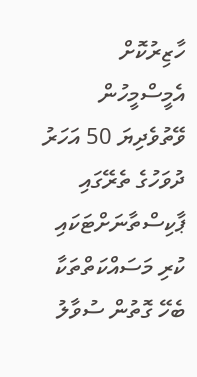ހާޒިރުކޮށް އެމީސްމީހުން ވޭތުވެދިޔަ 50 އަހަރު ދުވަހުގެ ތެރޭގައި ޕާކިސްތާނަށްޓަކައި ކުރި މަސައްކަތްތަކާ ބެހޭ ގޮތުން ސުވާލު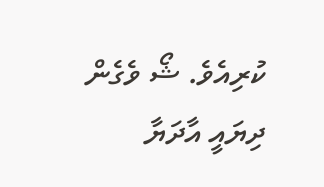ކުރިއެވެ. ޝޯ ވެގެން ދިޔައީ އާދަޔާ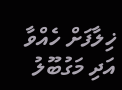ޚިލާފަށް ހެއްވާ އަދި މަގުބޫލު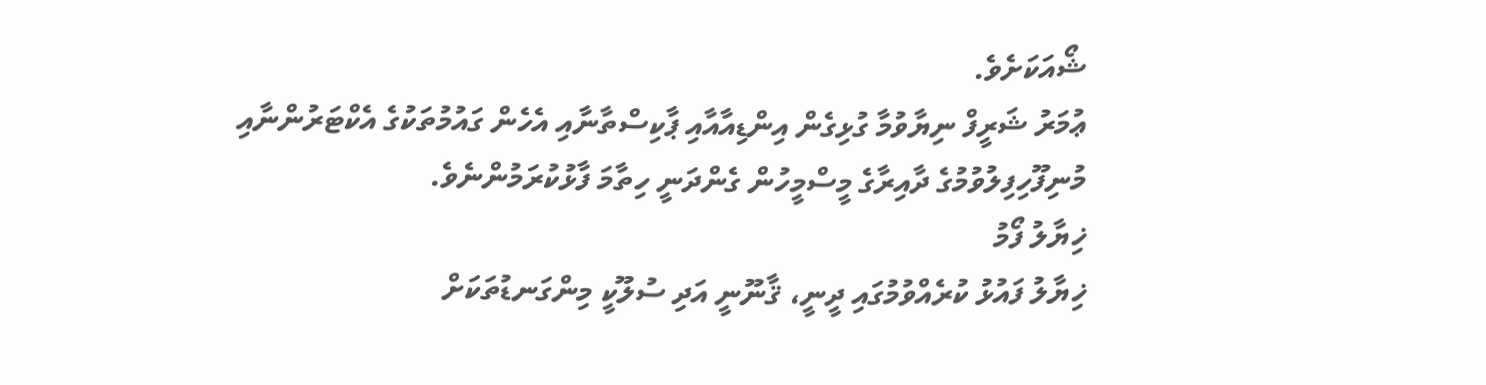ޝޯއަކަށެވެ.
ޢުމަރު ޝަރީފް ނިޔާވުމާ ގުޅިގެން އިންޑިއާއާއި ޕާކިސްތާނާއި އެހެން ގައުމުތަކުގެ އެކްޓަރުންނާއި މުނިފޫހިފިލުވުމުގެ ދާއިރާގެ މީސްމީހުން ގެންދަނީ ހިތާމަ ފާޅުކުރަމުންނެވެ.
ޚިޔާލު ފޯމު
ޚިޔާލު ފައުޅު ކުރެއްވުމުގައި ދީނީ، ޤާނޫނީ އަދި ސުލޫކީ މިންގަނޑުތަކަށް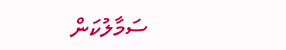ސަމާލުކަން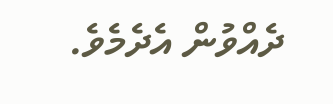ދެއްވުން އެދެމެވެ.